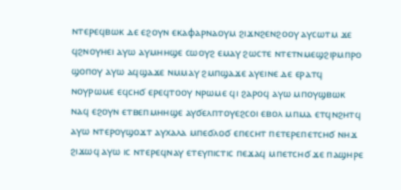ⲛⲧⲉⲣⲉϥⲃⲱⲕ ⲇⲉ ⲉϩⲟⲩⲛ ⲉⲕⲁⲫⲁⲣⲛⲁⲟⲩⲙ ϩⲓϫⲛϩⲉⲛϩⲟⲟⲩ ⲁⲩⲥⲱⲧⲙ ϫⲉ ϥϩⲛⲟⲩⲏⲉⲓ ⲁⲩⲱ ⲁⲩⲙⲏⲏϣⲉ ⲥⲱⲟⲩϩ ⲉⲙⲁⲩ ϩⲱⲥⲧⲉ ⲛⲧⲉⲧⲛⲙⲉϣϩⲓⲣⲙⲡⲣⲟ ϣⲟⲡⲟⲩ ⲁⲩⲱ ⲁϥϣⲁϫⲉ ⲛⲙⲙⲁⲩ ϩⲙⲡϣⲁϫⲉ ⲁⲩⲉⲓⲛⲉ ⲇⲉ ⲉⲣⲁⲧϥ ⲛⲟⲩⲣⲱⲙⲉ ⲉϥⲥⲏϭ ⲉⲣⲉϥⲧⲟⲟⲩ ⲛⲣⲱⲙⲉ ϥⲓ ϩⲁⲣⲟϥ ⲁⲩⲱ ⲙⲡⲟⲩϣⲃⲱⲕ ⲛⲁϥ ⲉϩⲟⲩⲛ ⲉⲧⲃⲉⲡⲙⲏⲏϣⲉ ⲁⲩϭⲉⲗⲡⲧⲟⲩⲉϩⲥⲟⲓ ⲉⲃⲟⲗ ⲙⲡⲙⲁ ⲉⲧϥⲛϩⲏⲧϥ ⲁⲩⲱ ⲛⲧⲉⲣⲟⲩϣⲟϫⲧ ⲁⲩⲭⲁⲗⲁ ⲙⲡⲉϭⲗⲟϭ ⲉⲡⲉⲥⲏⲧ ⲡⲉⲧⲉⲣⲉⲡⲉⲧⲥⲏϭ ⲛⲏϫ ϩⲓϫⲱϥ ⲁⲩⲱ ⲓⲥ ⲛⲧⲉⲣⲉϥⲛⲁⲩ ⲉⲧⲉⲩⲡⲓⲥⲧⲓⲥ ⲡⲉϫⲁϥ ⲙⲡⲉⲧⲥⲏϭ ϫⲉ ⲡⲁϣⲏⲣⲉ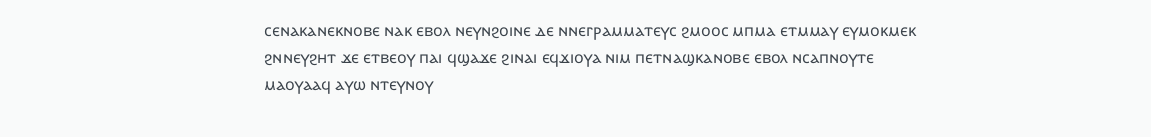ⲥⲉⲛⲁⲕⲁⲛⲉⲕⲛⲟⲃⲉ ⲛⲁⲕ ⲉⲃⲟⲗ ⲛⲉⲩⲛϩⲟⲓⲛⲉ ⲇⲉ ⲛⲛⲉⲅⲣⲁⲙⲙⲁⲧⲉⲩⲥ ϩⲙⲟⲟⲥ ⲙⲡⲙⲁ ⲉⲧⲙⲙⲁⲩ ⲉⲩⲙⲟⲕⲙⲉⲕ ϩⲛⲛⲉⲩϩⲏⲧ ϫⲉ ⲉⲧⲃⲉⲟⲩ ⲡⲁⲓ ϥϣⲁϫⲉ ϩⲓⲛⲁⲓ ⲉϥϫⲓⲟⲩⲁ ⲛⲓⲙ ⲡⲉⲧⲛⲁϣⲕⲁⲛⲟⲃⲉ ⲉⲃⲟⲗ ⲛⲥⲁⲡⲛⲟⲩⲧⲉ ⲙⲁⲟⲩⲁⲁϥ ⲁⲩⲱ ⲛⲧⲉⲩⲛⲟⲩ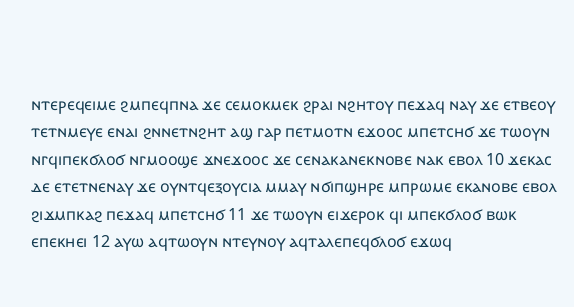ⲛⲧⲉⲣⲉϥⲉⲓⲙⲉ ϩⲙⲡⲉϥⲡⲛⲁ ϫⲉ ⲥⲉⲙⲟⲕⲙⲉⲕ ϩⲣⲁⲓ ⲛϩⲏⲧⲟⲩ ⲡⲉϫⲁϥ ⲛⲁⲩ ϫⲉ ⲉⲧⲃⲉⲟⲩ ⲧⲉⲧⲛⲙⲉⲩⲉ ⲉⲛⲁⲓ ϩⲛⲛⲉⲧⲛϩⲏⲧ ⲁϣ ⲅⲁⲣ ⲡⲉⲧⲙⲟⲧⲛ ⲉϫⲟⲟⲥ ⲙⲡⲉⲧⲥⲏϭ ϫⲉ ⲧⲱⲟⲩⲛ ⲛⲅϥⲓⲡⲉⲕϭⲗⲟϭ ⲛⲅⲙⲟⲟϣⲉ ϫⲛⲉϫⲟⲟⲥ ϫⲉ ⲥⲉⲛⲁⲕⲁⲛⲉⲕⲛⲟⲃⲉ ⲛⲁⲕ ⲉⲃⲟⲗ 10 ϫⲉⲕⲁⲥ ⲇⲉ ⲉⲧⲉⲧⲛⲉⲛⲁⲩ ϫⲉ ⲟⲩⲛⲧϥⲉⲝⲟⲩⲥⲓⲁ ⲙⲙⲁⲩ ⲛϭⲓⲡϣⲏⲣⲉ ⲙⲡⲣⲱⲙⲉ ⲉⲕⲁⲛⲟⲃⲉ ⲉⲃⲟⲗ ϩⲓϫⲙⲡⲕⲁϩ ⲡⲉϫⲁϥ ⲙⲡⲉⲧⲥⲏϭ 11 ϫⲉ ⲧⲱⲟⲩⲛ ⲉⲓϫⲉⲣⲟⲕ ϥⲓ ⲙⲡⲉⲕϭⲗⲟϭ ⲃⲱⲕ ⲉⲡⲉⲕⲏⲉⲓ 12 ⲁⲩⲱ ⲁϥⲧⲱⲟⲩⲛ ⲛⲧⲉⲩⲛⲟⲩ ⲁϥⲧⲁⲗⲉⲡⲉϥϭⲗⲟϭ ⲉϫⲱϥ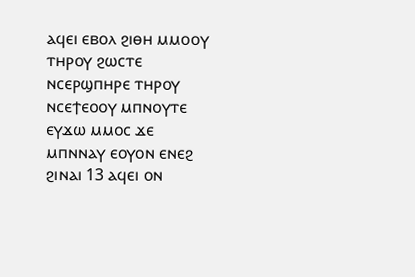ⲁϥⲉⲓ ⲉⲃⲟⲗ ϩⲓⲑⲏ ⲙⲙⲟⲟⲩ ⲧⲏⲣⲟⲩ ϩⲱⲥⲧⲉ ⲛⲥⲉⲣϣⲡⲏⲣⲉ ⲧⲏⲣⲟⲩ ⲛⲥⲉϯⲉⲟⲟⲩ ⲙⲡⲛⲟⲩⲧⲉ ⲉⲩϫⲱ ⲙⲙⲟⲥ ϫⲉ ⲙⲡⲛⲛⲁⲩ ⲉⲟⲩⲟⲛ ⲉⲛⲉϩ ϩⲓⲛⲁⲓ 13 ⲁϥⲉⲓ ⲟⲛ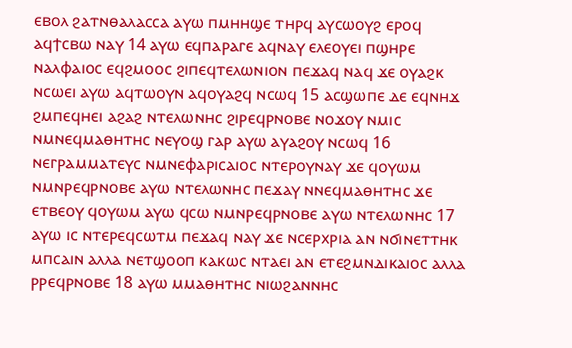ⲉⲃⲟⲗ ϩⲁⲧⲛⲑⲁⲗⲁⲥⲥⲁ ⲁⲩⲱ ⲡⲙⲏⲏϣⲉ ⲧⲏⲣϥ ⲁⲩⲥⲱⲟⲩϩ ⲉⲣⲟϥ ⲁϥϯⲥⲃⲱ ⲛⲁⲩ 14 ⲁⲩⲱ ⲉϥⲡⲁⲣⲁⲅⲉ ⲁϥⲛⲁⲩ ⲉⲗⲉⲟⲩⲉⲓ ⲡϣⲏⲣⲉ ⲛⲁⲗⲫⲁⲓⲟⲥ ⲉϥϩⲙⲟⲟⲥ ϩⲓⲡⲉϥⲧⲉⲗⲱⲛⲓⲟⲛ ⲡⲉϫⲁϥ ⲛⲁϥ ϫⲉ ⲟⲩⲁϩⲕ ⲛⲥⲱⲉⲓ ⲁⲩⲱ ⲁϥⲧⲱⲟⲩⲛ ⲁϥⲟⲩⲁϩϥ ⲛⲥⲱϥ 15 ⲁⲥϣⲱⲡⲉ ⲇⲉ ⲉϥⲛⲏϫ ϩⲙⲡⲉϥⲏⲉⲓ ⲁϩⲁϩ ⲛⲧⲉⲗⲱⲛⲏⲥ ϩⲓⲣⲉϥⲣⲛⲟⲃⲉ ⲛⲟϫⲟⲩ ⲛⲙⲓⲥ ⲛⲙⲛⲉϥⲙⲁⲑⲏⲧⲏⲥ ⲛⲉⲩⲟϣ ⲅⲁⲣ ⲁⲩⲱ ⲁⲩⲁϩⲟⲩ ⲛⲥⲱϥ 16 ⲛⲉⲅⲣⲁⲙⲙⲁⲧⲉⲩⲥ ⲛⲙⲛⲉⲫⲁⲣⲓⲥⲁⲓⲟⲥ ⲛⲧⲉⲣⲟⲩⲛⲁⲩ ϫⲉ ϥⲟⲩⲱⲙ ⲛⲙⲛⲣⲉϥⲣⲛⲟⲃⲉ ⲁⲩⲱ ⲛⲧⲉⲗⲱⲛⲏⲥ ⲡⲉϫⲁⲩ ⲛⲛⲉϥⲙⲁⲑⲏⲧⲏⲥ ϫⲉ ⲉⲧⲃⲉⲟⲩ ϥⲟⲩⲱⲙ ⲁⲩⲱ ϥⲥⲱ ⲛⲙⲛⲣⲉϥⲣⲛⲟⲃⲉ ⲁⲩⲱ ⲛⲧⲉⲗⲱⲛⲏⲥ 17 ⲁⲩⲱ ⲓⲥ ⲛⲧⲉⲣⲉϥⲥⲱⲧⲙ ⲡⲉϫⲁϥ ⲛⲁⲩ ϫⲉ ⲛⲥⲉⲣⲭⲣⲓⲁ ⲁⲛ ⲛϭⲓⲛⲉⲧⲧⲏⲕ ⲙⲡⲥⲁⲓⲛ ⲁⲗⲗⲁ ⲛⲉⲧϣⲟⲟⲡ ⲕⲁⲕⲱⲥ ⲛⲧⲁⲉⲓ ⲁⲛ ⲉⲧⲉϩⲙⲛⲇⲓⲕⲁⲓⲟⲥ ⲁⲗⲗⲁ ⲣⲣⲉϥⲣⲛⲟⲃⲉ 18 ⲁⲩⲱ ⲙⲙⲁⲑⲏⲧⲏⲥ ⲛⲓⲱϩⲁⲛⲛⲏⲥ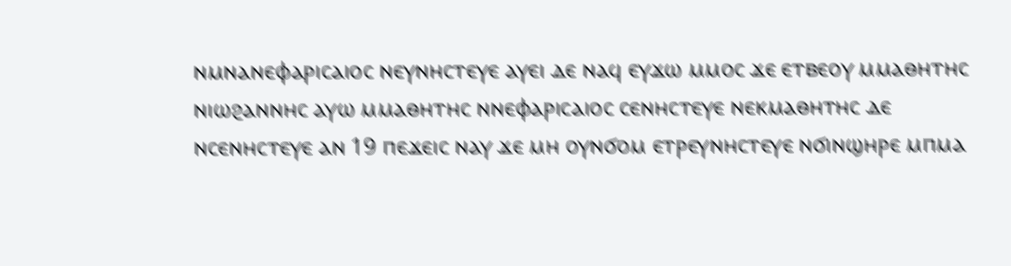ⲛⲙⲛⲁⲛⲉⲫⲁⲣⲓⲥⲁⲓⲟⲥ ⲛⲉⲩⲛⲏⲥⲧⲉⲩⲉ ⲁⲩⲉⲓ ⲇⲉ ⲛⲁϥ ⲉⲩϫⲱ ⲙⲙⲟⲥ ϫⲉ ⲉⲧⲃⲉⲟⲩ ⲙⲙⲁⲑⲏⲧⲏⲥ ⲛⲓⲱϩⲁⲛⲛⲏⲥ ⲁⲩⲱ ⲙⲙⲁⲑⲏⲧⲏⲥ ⲛⲛⲉⲫⲁⲣⲓⲥⲁⲓⲟⲥ ⲥⲉⲛⲏⲥⲧⲉⲩⲉ ⲛⲉⲕⲙⲁⲑⲏⲧⲏⲥ ⲇⲉ ⲛⲥⲉⲛⲏⲥⲧⲉⲩⲉ ⲁⲛ 19 ⲡⲉϫⲉⲓⲥ ⲛⲁⲩ ϫⲉ ⲙⲏ ⲟⲩⲛϭⲟⲙ ⲉⲧⲣⲉⲩⲛⲏⲥⲧⲉⲩⲉ ⲛϭⲓⲛϣⲏⲣⲉ ⲙⲡⲙⲁ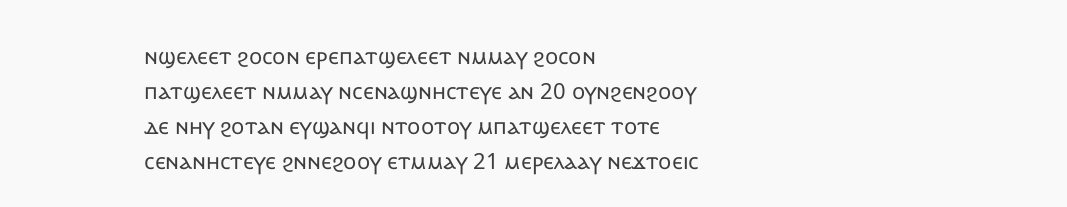ⲛϣⲉⲗⲉⲉⲧ ϩⲟⲥⲟⲛ ⲉⲣⲉⲡⲁⲧϣⲉⲗⲉⲉⲧ ⲛⲙⲙⲁⲩ ϩⲟⲥⲟⲛ ⲡⲁⲧϣⲉⲗⲉⲉⲧ ⲛⲙⲙⲁⲩ ⲛⲥⲉⲛⲁϣⲛⲏⲥⲧⲉⲩⲉ ⲁⲛ 20 ⲟⲩⲛϩⲉⲛϩⲟⲟⲩ ⲇⲉ ⲛⲏⲩ ϩⲟⲧⲁⲛ ⲉⲩϣⲁⲛϥⲓ ⲛⲧⲟⲟⲧⲟⲩ ⲙⲡⲁⲧϣⲉⲗⲉⲉⲧ ⲧⲟⲧⲉ ⲥⲉⲛⲁⲛⲏⲥⲧⲉⲩⲉ ϩⲛⲛⲉϩⲟⲟⲩ ⲉⲧⲙⲙⲁⲩ 21 ⲙⲉⲣⲉⲗⲁⲁⲩ ⲛⲉϫⲧⲟⲉⲓⲥ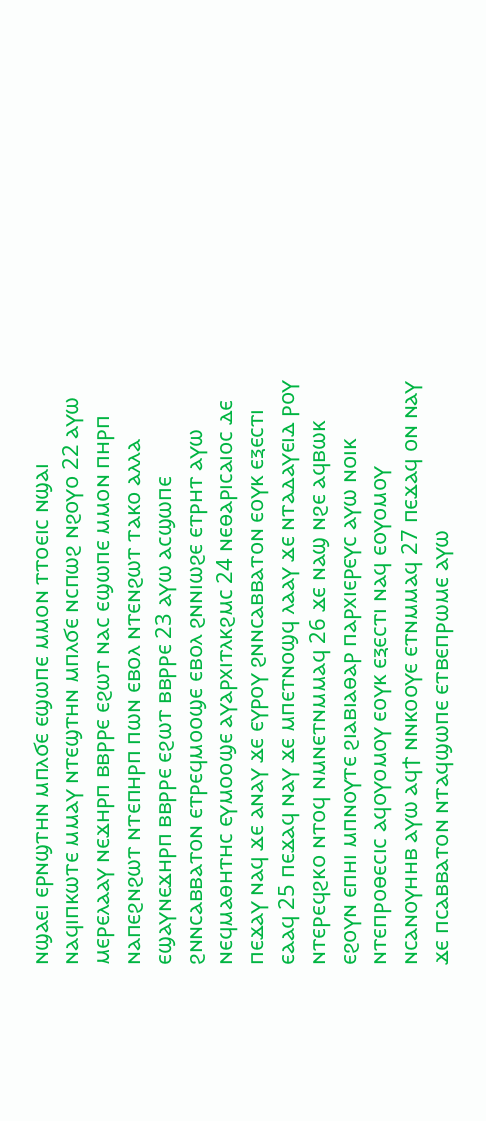ⲛϣⲁⲉⲓ ⲉⲣⲛϣⲧⲏⲛ ⲙⲡⲗϭⲉ ⲉϣⲱⲡⲉ ⲙⲙⲟⲛ ⲧⲧⲟⲉⲓⲥ ⲛϣⲁⲓ ⲛⲁϥⲓⲡⲕⲱⲧⲉ ⲙⲙⲁⲩ ⲛⲧⲉϣⲧⲏⲛ ⲙⲡⲗϭⲉ ⲛⲥⲡⲱϩ ⲛϩⲟⲩⲟ 22 ⲁⲩⲱ ⲙⲉⲣⲉⲗⲁⲁⲩ ⲛⲉϫⲏⲣⲡ ⲃⲃⲣⲣⲉ ⲉϩⲱⲧ ⲛⲁⲥ ⲉϣⲱⲡⲉ ⲙⲙⲟⲛ ⲡⲏⲣⲡ ⲛⲁⲡⲉϩⲛϩⲱⲧ ⲛⲧⲉⲡⲏⲣⲡ ⲡⲱⲛ ⲉⲃⲟⲗ ⲛⲧⲉⲛϩⲱⲧ ⲧⲁⲕⲟ ⲁⲗⲗⲁ ⲉϣⲁⲩⲛⲉϫⲏⲣⲡ ⲃⲃⲣⲣⲉ ⲉϩⲱⲧ ⲃⲃⲣⲣⲉ 23 ⲁⲩⲱ ⲁⲥϣⲱⲡⲉ ϩⲛⲛⲥⲁⲃⲃⲁⲧⲟⲛ ⲉⲧⲣⲉϥⲙⲟⲟϣⲉ ⲉⲃⲟⲗ ϩⲛⲛⲓⲱϩⲉ ⲉⲧⲣⲏⲧ ⲁⲩⲱ ⲛⲉϥⲙⲁⲑⲏⲧⲏⲥ ⲉⲩⲙⲟⲟϣⲉ ⲁⲩⲁⲣⲭⲓⲧⲗⲕϩⲙⲥ 24 ⲛⲉⲑⲁⲣⲓⲥⲁⲓⲟⲥ ⲇⲉ ⲡⲉϫⲁⲩ ⲛⲁϥ ϫⲉ ⲁⲛⲁⲩ ϫⲉ ⲉⲩⲣⲟⲩ ϩⲛⲛⲥⲁⲃⲃⲁⲧⲟⲛ ⲉⲟⲩⲕ ⲉⲝⲉⲥⲧⲓ ⲉⲁⲁϥ 25 ⲡⲉϫⲁϥ ⲛⲁⲩ ϫⲉ ⲙⲡⲉⲧⲛⲟϣϥ ⲗⲁⲁⲩ ϫⲉ ⲛⲧⲁⲇⲁⲩⲉⲓⲇ ⲣⲟⲩ ⲛⲧⲉⲣⲉϥϩⲕⲟ ⲛⲧⲟϥ ⲛⲙⲛⲉⲧⲛⲙⲙⲁϥ 26 ϫⲉ ⲛⲁϣ ⲛϩⲉ ⲁϥⲃⲱⲕ ⲉϩⲟⲩⲛ ⲉⲡⲏⲓ ⲙⲡⲛⲟⲩⲧⲉ ϩⲓⲁⲃⲓⲁⲑⲁⲣ ⲡⲁⲣⲭⲓⲉⲣⲉⲩⲥ ⲁⲩⲱ ⲛⲟⲓⲕ ⲛⲧⲉⲡⲣⲟⲑⲉⲥⲓⲥ ⲁϥⲟⲩⲟⲙⲟⲩ ⲉⲟⲩⲕ ⲉⲝⲉⲥⲧⲓ ⲛⲁϥ ⲉⲟⲩⲟⲙⲟⲩ ⲛⲥⲁⲛⲟⲩⲏⲏⲃ ⲁⲩⲱ ⲁϥϯ ⲛⲛⲕⲟⲟⲩⲉ ⲉⲧⲛⲙⲙⲁϥ 27 ⲡⲉϫⲁϥ ⲟⲛ ⲛⲁⲩ ϫⲉ ⲡⲥⲁⲃⲃⲁⲧⲟⲛ ⲛⲧⲁϥϣⲱⲡⲉ ⲉⲧⲃⲉⲡⲣⲱⲙⲉ ⲁⲩⲱ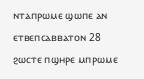ⲛⲧⲁⲡⲣⲱⲙⲉ ϣⲱⲡⲉ ⲁⲛ ⲉⲧⲃⲉⲡⲥⲁⲃⲃⲁⲧⲟⲛ 28 ϩⲱⲥⲧⲉ ⲡϣⲏⲣⲉ ⲙⲡⲣⲱⲙⲉ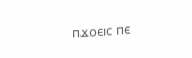ⲡϫⲟⲉⲓⲥ ⲡⲉ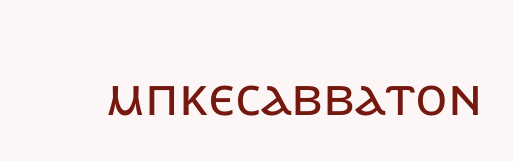ⲙⲡⲕⲉⲥⲁⲃⲃⲁⲧⲟⲛ